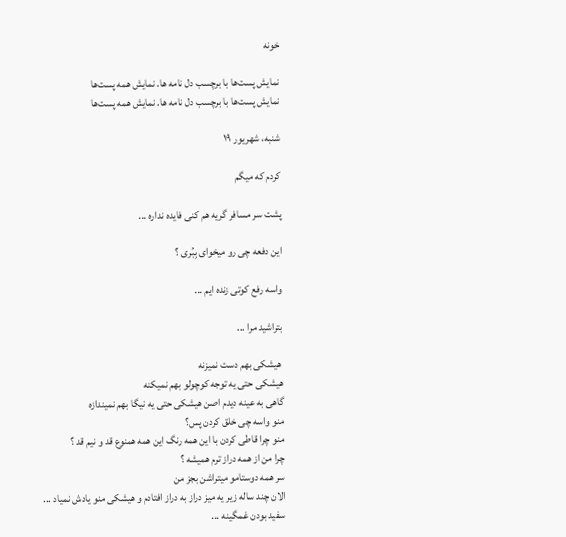خونه

نمایش پست‌ها با برچسب دل نامه ها. نمایش همه پست‌ها
نمایش پست‌ها با برچسب دل نامه ها. نمایش همه پست‌ها

شنبه، شهریور ۱۹

کردم که میگم

پشت سر مسافر گریه هم کنی فایده نداره ...

این دفعه چی رو میخوای بِبُری ؟

واسه رفع کوتی زنده ایم ...

بتراشید مرا ...

 هیشکی بهم دست نمیزنه
هیشکی حتی یه توجه کوچولو بهم نمیکنه
گاهی به عینه دیدم اصن هیشکی حتی یه نیگا بهم نمیندازه
منو واسه چی خلق کردن پس؟
منو چرا قاطی کردن با این همه رنگ این همه همنوع قد و نیم قد ؟
چرا من از همه دراز ترم همیشه ؟
سر همه دوستامو میتراشن بجز من
الان چند ساله زیر یه میز دراز به دراز افتادم و هیشکی منو یادش نمیاد ...
سفید بودن غمگینه ...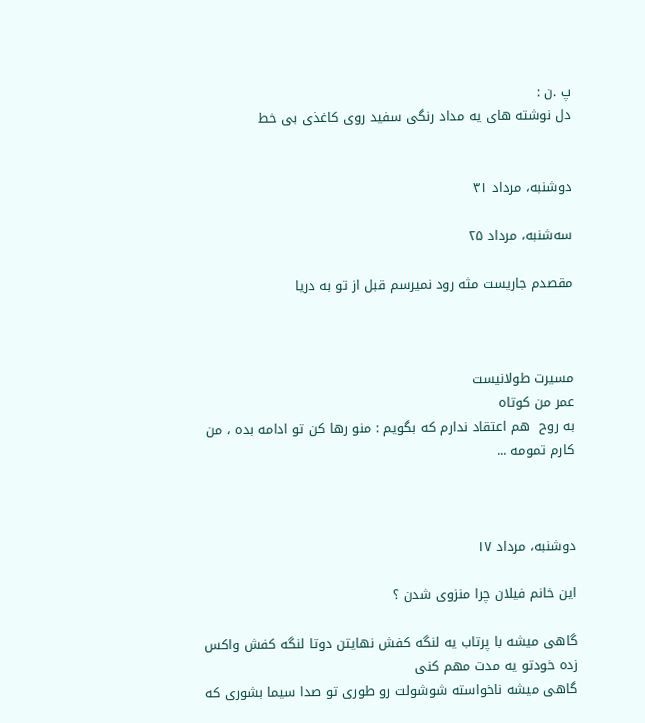پ .ن :
دل نوشته های یه مداد رنگی سفید روی کاغذی بی خط


دوشنبه، مرداد ۳۱

سه‌شنبه، مرداد ۲۵

مقصدم جاریست مثه رود نمیرسم قبل از تو به دریا



مسیرت طولانیست
عمر من کوتاه
به روح  هم اعتقاد ندارم که بگویم : منو رها کن تو ادامه بده ، من کارم تمومه ...



دوشنبه، مرداد ۱۷

این خانم فیلان چرا منزوی شدن ؟

گاهی میشه با پرتاب یه لنگه کفش نهایتن دوتا لنگه کفش واکس زده خودتو یه مدت مهم کنی
گاهی میشه ناخواسته شوشولت رو طوری تو صدا سیما بشوری که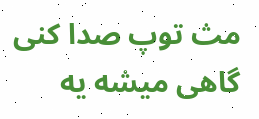مث توپ صدا کنی
گاهی میشه یه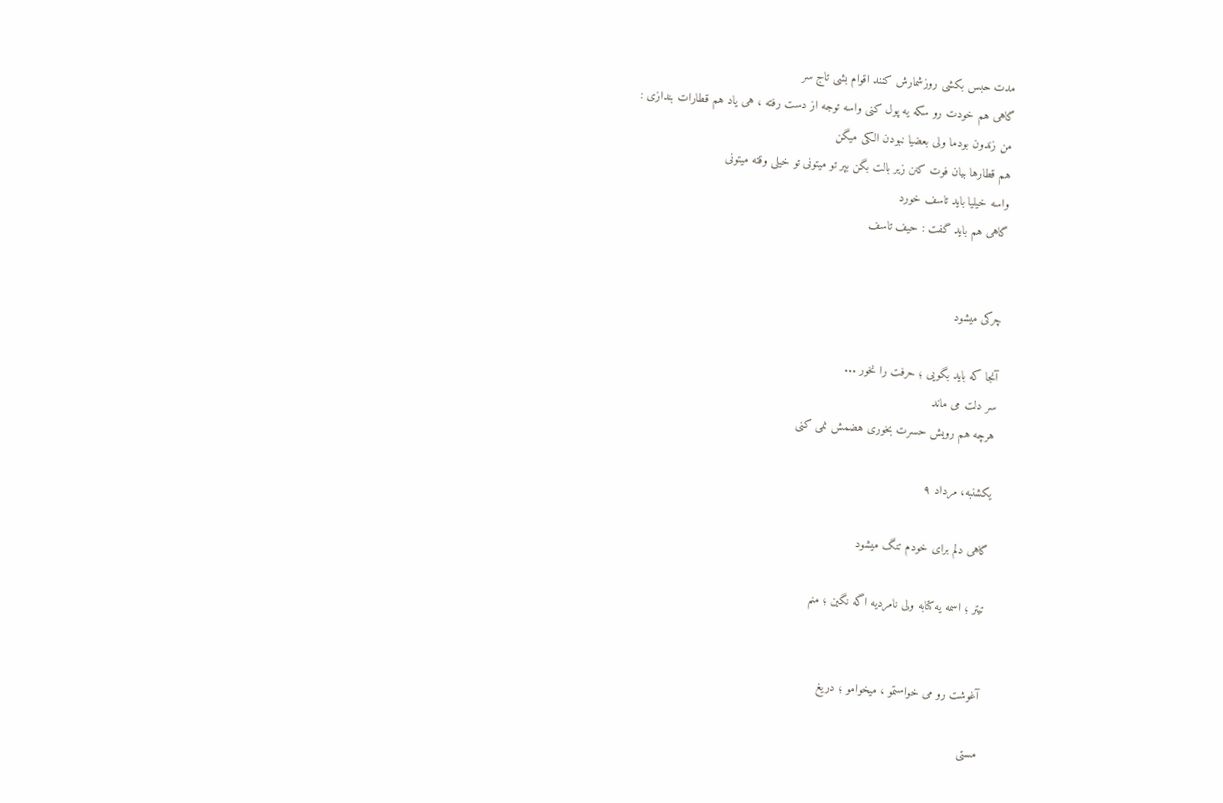مدت حبس بکشی روزشمارش کنند اقوام بشی تاج سر
گاهی هم خودت رو سکه یه پول کنی واسه توجه از دست رفته ، هی یاد هم قطارات بندازی :
من زندون بودما ولی بعضیا نبودن الکی میگن
هم قطارها بیان فوت کنن زیر بالت بگن بپر تو میتونی تو خیلی وقته میتونی
واسه خیلیا باید تاسف خورد
گاهی هم باید گفت : حیف تاسف


چرکی میشود

آنجا که باید بگویی ؛ حرفت را نخور ...
سر دلت می ماند
هرچه هم رویش حسرت بخوری هضمش نمی کنی

یکشنبه، مرداد ۹

گاهی دلم برای خودم تنگ میشود

تیتر ؛ اسمه یه کتابه ولی نامردیه اگه نگین ؛ منم


آغوشت رو می خواستمو ، میخوامو ؛ دریغ

مستی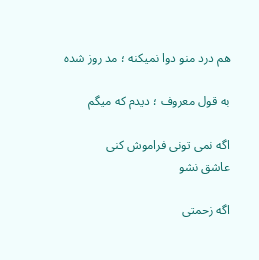هم درد منو دوا نمیکنه ؛ مد روز شده

به قول معروف ؛ دیدم که میگم

اگه نمی تونی فراموش کنی
عاشق نشو

اگه زحمتی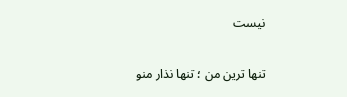نیست

تنها ترین من ؛ تنها نذار منو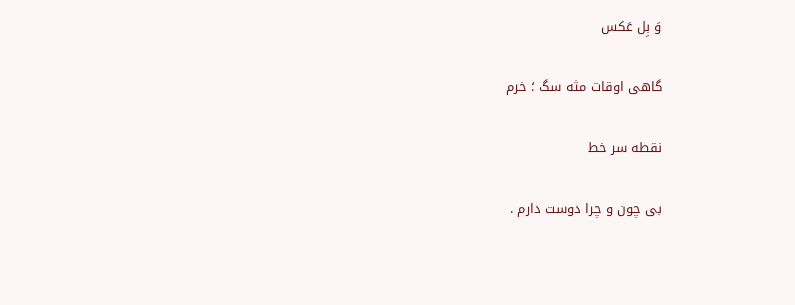وَ بِل عَکس

گاهی اوقات مثه سگ ؛ خرم

نقطه سر خط

بی چون و چرا دوست دارم .